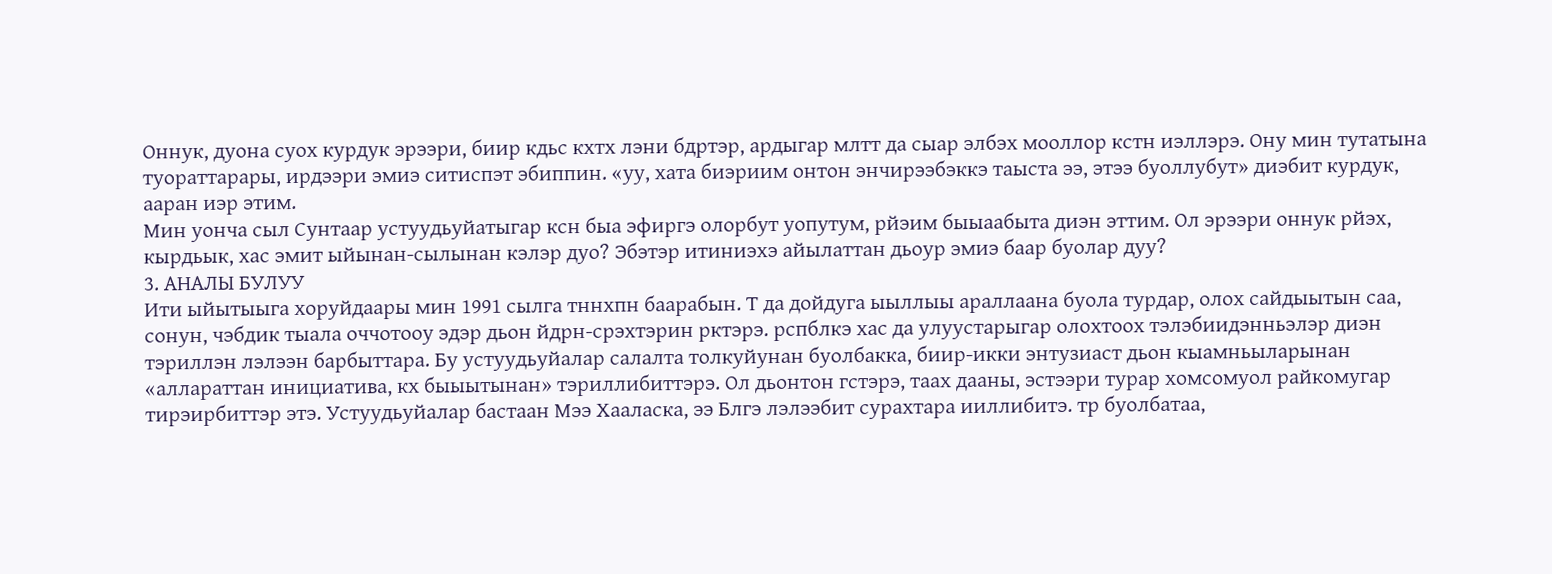Оннук, дуона суох курдук эрээри, биир кдьс кхтх лэни бдртэр, ардыгар млтт да сыар элбэх мооллор кстн иэллэрэ. Ону мин тутатына туораттарары, ирдээри эмиэ ситиспэт эбиппин. «уу, хата биэриим онтон энчирээбэккэ таыста ээ, этээ буоллубут» диэбит курдук, ааран иэр этим.
Мин уонча сыл Сунтаар устуудьуйатыгар ксн быа эфиргэ олорбут уопутум, рйэим быыаабыта диэн эттим. Ол эрээри оннук рйэх, кырдьык, хас эмит ыйынан-сылынан кэлэр дуо? Эбэтэр итиниэхэ айылаттан дьоур эмиэ баар буолар дуу?
3. АНАЛЫ БУЛУУ
Ити ыйытыыга хоруйдаары мин 1991 сылга тннхпн баарабын. Т да дойдуга ыыллыы араллаана буола турдар, олох сайдыытын саа, сонун, чэбдик тыала оччотооу эдэр дьон йдрн-срэхтэрин рктэрэ. рспблкэ хас да улуустарыгар олохтоох тэлэбиидэнньэлэр диэн тэриллэн лэлээн барбыттара. Бу устуудьуйалар салалта толкуйунан буолбакка, биир-икки энтузиаст дьон кыамньыларынан «аллараттан инициатива, кх быыытынан» тэриллибиттэрэ. Ол дьонтон гстэрэ, таах дааны, эстээри турар хомсомуол райкомугар тирэирбиттэр этэ. Устуудьуйалар бастаан Мээ Хааласка, ээ Блгэ лэлээбит сурахтара ииллибитэ. тр буолбатаа,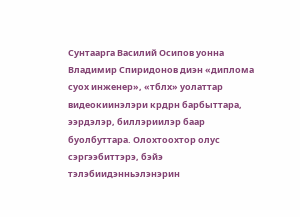Сунтаарга Василий Осипов уонна Владимир Спиридонов диэн «диплома суох инженер», «тблх» уолаттар видеокиинэлэри крдрн барбыттара, ээрдэлэр, биллэриилэр баар буолбуттара. Олохтоохтор олус сэргээбиттэрэ, бэйэ тэлэбиидэнньэлэнэрин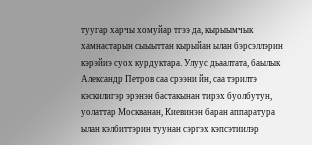туугар харчы хомуйар тгээ да, кырыымчык хамнастарын сыыыттан кырыйан ылан бэрсэллэрин кэрэйиэ суох курдуктара. Улуус дьаалтата, баылык Александр Петров саа срээни йн, саа тэрилтэ кэскилигэр эрэнэн бастакынан тирэх буолбутун, уолаттар Москванан, Киевинэн баран аппаратура ылан кэлбиттэрин туунан сэргэх кэпсэтиилэр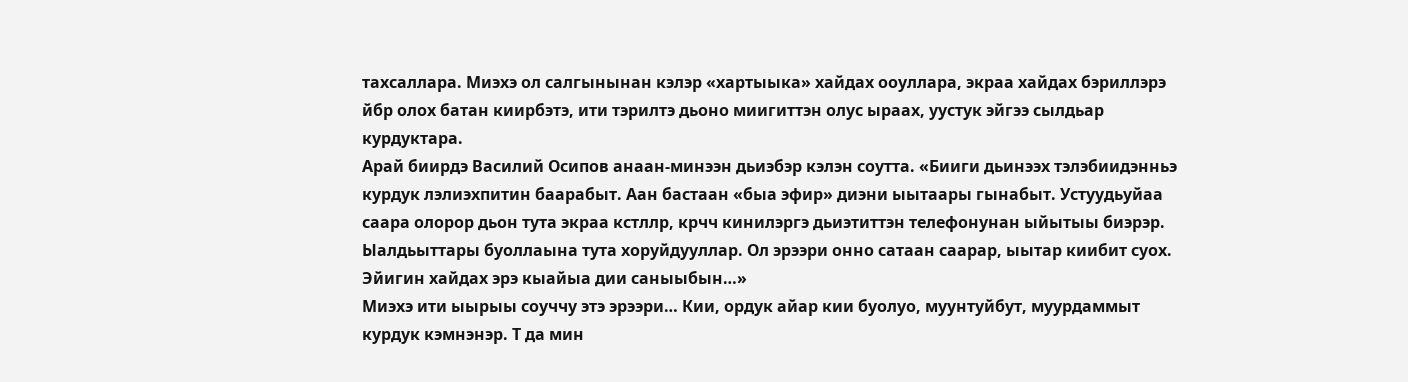тахсаллара. Миэхэ ол салгынынан кэлэр «хартыыка» хайдах ооуллара, экраа хайдах бэриллэрэ йбр олох батан киирбэтэ, ити тэрилтэ дьоно миигиттэн олус ыраах, уустук эйгээ сылдьар курдуктара.
Арай биирдэ Василий Осипов анаан-минээн дьиэбэр кэлэн соутта. «Бииги дьинээх тэлэбиидэнньэ курдук лэлиэхпитин баарабыт. Аан бастаан «быа эфир» диэни ыытаары гынабыт. Устуудьуйаа саара олорор дьон тута экраа кстллр, крчч кинилэргэ дьиэтиттэн телефонунан ыйытыы биэрэр. Ыалдьыттары буоллаына тута хоруйдууллар. Ол эрээри онно сатаан саарар, ыытар киибит суох. Эйигин хайдах эрэ кыайыа дии саныыбын…»
Миэхэ ити ыырыы соуччу этэ эрээри… Кии, ордук айар кии буолуо, муунтуйбут, муурдаммыт курдук кэмнэнэр. Т да мин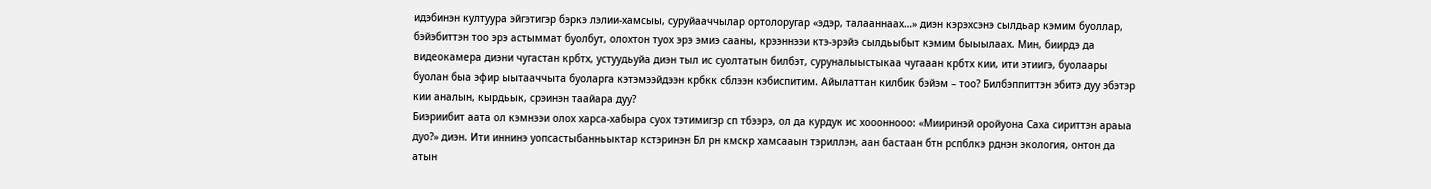идэбинэн култуура эйгэтигэр бэркэ лэлии-хамсыы, суруйааччылар ортолоругар «эдэр, талааннаах…» диэн кэрэхсэнэ сылдьар кэмим буоллар, бэйэбиттэн тоо эрэ астыммат буолбут, олохтон туох эрэ эмиэ сааны, крээннээи ктэ-эрэйэ сылдьыбыт кэмим быыылаах. Мин, биирдэ да видеокамера диэни чугастан крбтх, устуудьуйа диэн тыл ис суолтатын билбэт, суруналыыстыкаа чугааан крбтх кии, ити этиигэ, буолаары буолан быа эфир ыытааччыта буоларга кэтэмээйдээн крбкк сблээн кэбиспитим. Айылаттан килбик бэйэм – тоо? Билбэппиттэн эбитэ дуу эбэтэр кии аналын, кырдьык, срэинэн таайара дуу?
Биэриибит аата ол кэмнээи олох харса-хабыра суох тэтимигэр сп тбээрэ, ол да курдук ис хоооннооо: «Мииринэй оройуона Саха сириттэн араыа дуо?» диэн. Ити иннинэ уопсастыбанньыктар кстэринэн Бл рн кмскр хамсааын тэриллэн, аан бастаан бтн рспблкэ рднэн экология, онтон да атын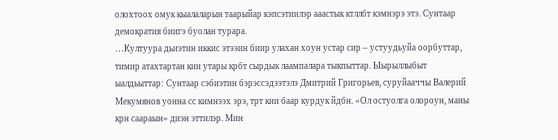олохтоох омук кыалаларын таарыйар кэпсэтиилэр ааастык ктллбт кэмнэрэ этэ. Сунтаар демократия биигэ буолан турара.
…Култуура дьиэтин иккис этээин биир улахан хоун устар сир – устуудьуйа оорбуттар, тимир атахтартан кии утары крбт сырдык лаампалара тыкпыттар. Ыырыллыбыт ыалдьыттар: Сунтаар сэбиэтин бэрэссэдээтэлэ Дмитрий Григорьев, суруйааччы Валерий Мекумянов уонна сс кимнээх эрэ, трт кии баар курдук йдбн. «Ол остуолга олороун, маны крн саараын» диэн эттилэр. Мин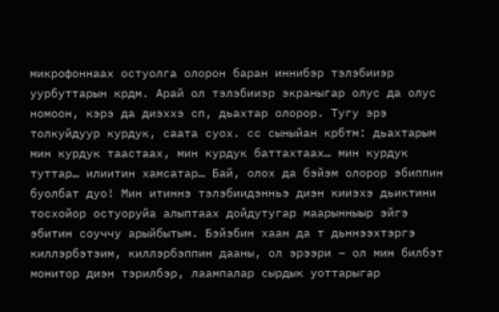микрофоннаах остуолга олорон баран иннибэр тэлэбииэр уурбуттарын крдм. Арай ол тэлэбииэр экраныгар олус да олус номоон, кэрэ да диэххэ сп, дьахтар олорор. Тугу эрэ толкуйдуур курдук, саата суох. сс сыныйан крбтм: дьахтарым мин курдук таастаах, мин курдук баттахтаах… мин курдук туттар… илиитин хамсатар… Бай, олох да бэйэм олорор эбиппин буолбат дуо! Мин итиннэ тэлэбиидэнньэ диэн кииэхэ дьиктини тосхойор остуоруйа алыптаах дойдутугар маарынныыр эйгэ эбитин соуччу арыйбытым. Бэйэбин хаан да т дьннээхтэргэ киллэрбэтэим, киллэрбэппин дааны, ол эрээри – ол мин билбэт монитор диэн тэрилбэр, лаампалар сырдык уоттарыгар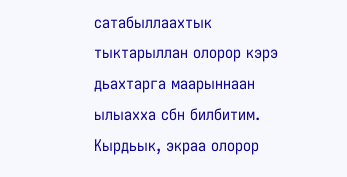сатабыллаахтык тыктарыллан олорор кэрэ дьахтарга маарыннаан ылыахха сбн билбитим. Кырдьык, экраа олорор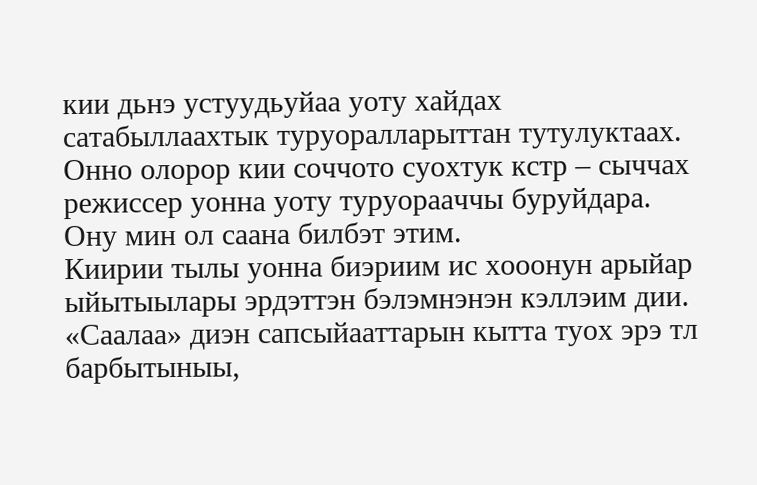кии дьнэ устуудьуйаа уоту хайдах сатабыллаахтык туруоралларыттан тутулуктаах. Онно олорор кии соччото суохтук кстр – сыччах режиссер уонна уоту туруорааччы буруйдара. Ону мин ол саана билбэт этим.
Киирии тылы уонна биэриим ис хооонун арыйар ыйытыылары эрдэттэн бэлэмнэнэн кэллэим дии. «Саалаа» диэн сапсыйааттарын кытта туох эрэ тл барбытыныы,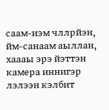саам-иэм чллрйэн, йм-санаам аыллан, хаааы эрэ йэттэн камера иннигэр лэлээн кэлбит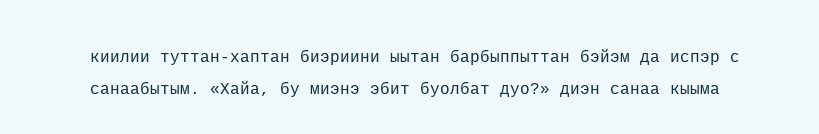киилии туттан-хаптан биэриини ыытан барбыппыттан бэйэм да испэр с санаабытым. «Хайа, бу миэнэ эбит буолбат дуо?» диэн санаа кыыма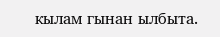кылам гынан ылбыта.